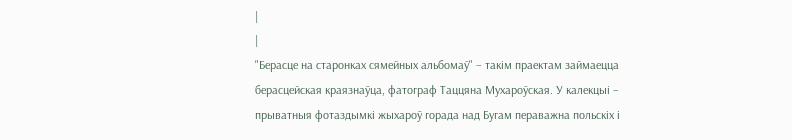|
|
"Берасце на старонках сямейных альбомаў" – такім праектам займаецца берасцейская краязнаўца, фатограф Таццяна Мухароўская. У калекцыі – прыватныя фотаздымкі жыхароў горада над Бугам пераважна польскіх і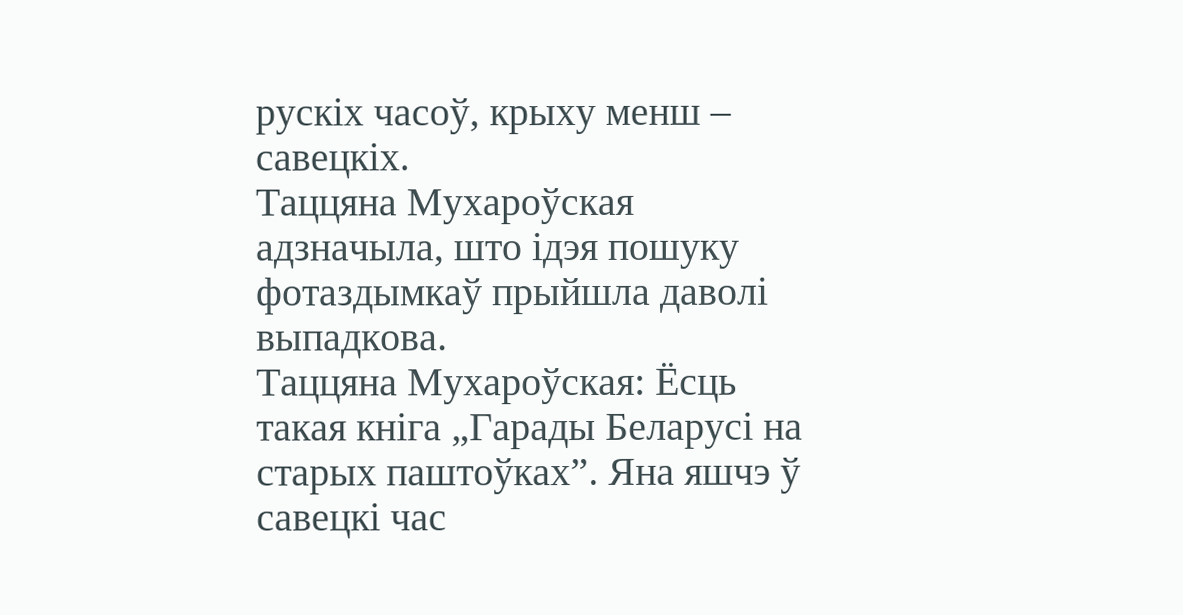рускіх часоў, крыху менш – савецкіх.
Таццяна Мухароўская адзначыла, што ідэя пошуку фотаздымкаў прыйшла даволі выпадкова.
Таццяна Мухароўская: Ёсць такая кніга „Гарады Беларусі на старых паштоўках”. Яна яшчэ ў савецкі час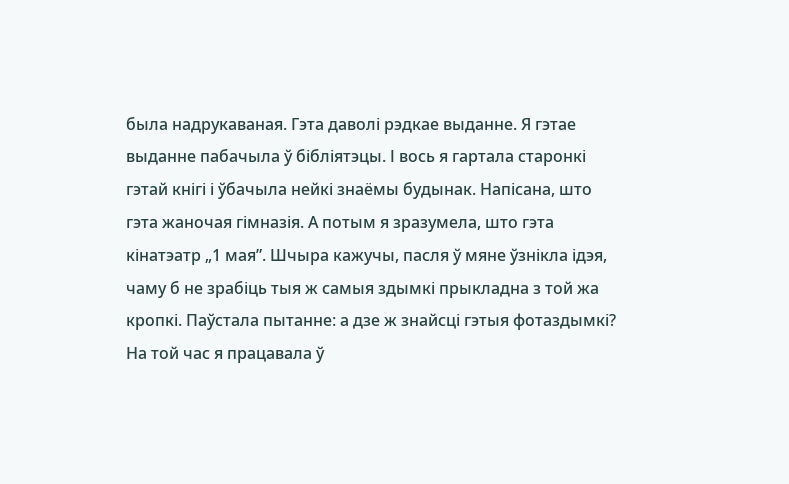была надрукаваная. Гэта даволі рэдкае выданне. Я гэтае выданне пабачыла ў бібліятэцы. І вось я гартала старонкі гэтай кнігі і ўбачыла нейкі знаёмы будынак. Напісана, што гэта жаночая гімназія. А потым я зразумела, што гэта кінатэатр „1 мая”. Шчыра кажучы, пасля ў мяне ўзнікла ідэя, чаму б не зрабіць тыя ж самыя здымкі прыкладна з той жа кропкі. Паўстала пытанне: а дзе ж знайсці гэтыя фотаздымкі? На той час я працавала ў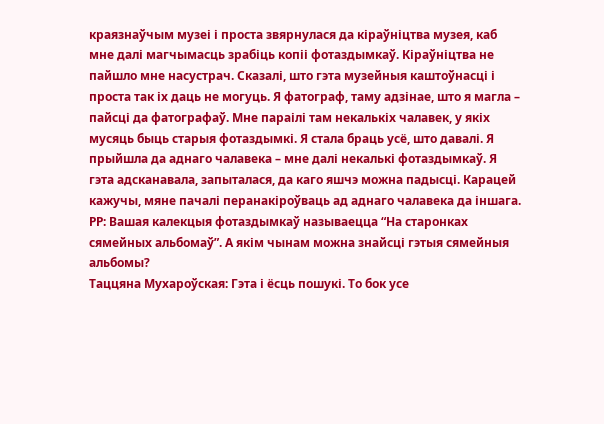краязнаўчым музеі і проста звярнулася да кіраўніцтва музея, каб мне далі магчымасць зрабіць копіі фотаздымкаў. Кіраўніцтва не пайшло мне насустрач. Сказалі, што гэта музейныя каштоўнасці і проста так іх даць не могуць. Я фатограф, таму адзінае, што я магла – пайсці да фатографаў. Мне параілі там некалькіх чалавек, у якіх мусяць быць старыя фотаздымкі. Я стала браць усё, што давалі. Я прыйшла да аднаго чалавека – мне далі некалькі фотаздымкаў. Я гэта адсканавала, запыталася, да каго яшчэ можна падысці. Карацей кажучы, мяне пачалі перанакіроўваць ад аднаго чалавека да іншага.
РР: Вашая калекцыя фотаздымкаў называецца “На старонках сямейных альбомаў”. А якім чынам можна знайсці гэтыя сямейныя альбомы?
Таццяна Мухароўская: Гэта і ёсць пошукі. То бок усе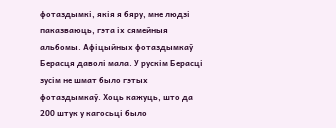фотаздымкі, якія я бяру, мне людзі паказваюць, гэта іх сямейныя альбомы. Афіцыйных фотаздымкаў Берасця даволі мала. У рускім Берасці зусім не шмат было гэтых фотаздымкаў. Хоць кажуць, што да 200 штук у кагосьці было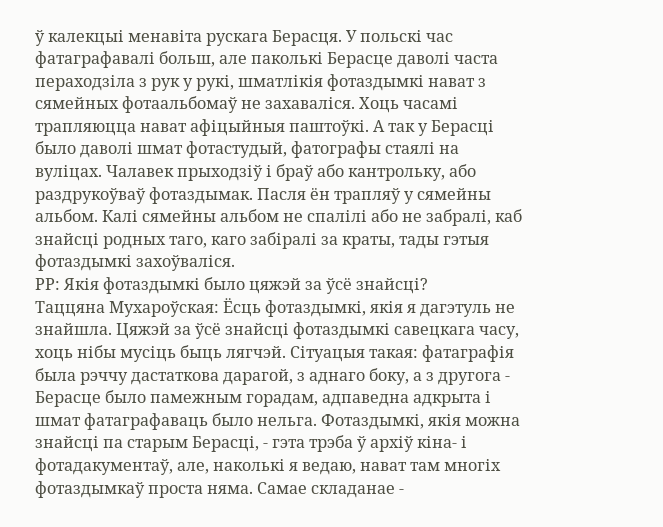ў калекцыі менавіта рускага Берасця. У польскі час фатаграфавалі больш, але паколькі Берасце даволі часта пераходзіла з рук у рукі, шматлікія фотаздымкі нават з сямейных фотаальбомаў не захаваліся. Хоць часамі трапляюцца нават афіцыйныя паштоўкі. А так у Берасці было даволі шмат фотастудый, фатографы стаялі на вуліцах. Чалавек прыходзіў і браў або кантрольку, або раздрукоўваў фотаздымак. Пасля ён трапляў у сямейны альбом. Калі сямейны альбом не спалілі або не забралі, каб знайсці родных таго, каго забіралі за краты, тады гэтыя фотаздымкі захоўваліся.
РР: Якія фотаздымкі было цяжэй за ўсё знайсці?
Таццяна Мухароўская: Ёсць фотаздымкі, якія я дагэтуль не знайшла. Цяжэй за ўсё знайсці фотаздымкі савецкага часу, хоць нібы мусіць быць лягчэй. Сітуацыя такая: фатаграфія была рэччу дастаткова дарагой, з аднаго боку, а з другога - Берасце было памежным горадам, адпаведна адкрыта і шмат фатаграфаваць было нельга. Фотаздымкі, якія можна знайсці па старым Берасці, - гэта трэба ў архіў кіна- і фотадакументаў, але, наколькі я ведаю, нават там многіх фотаздымкаў проста няма. Самае складанае -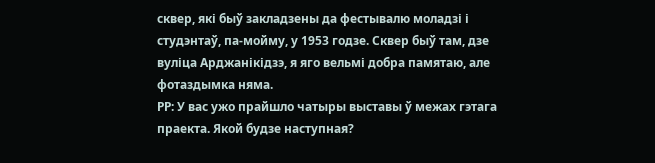сквер, які быў закладзены да фестывалю моладзі і студэнтаў, па-мойму, у 1953 годзе. Сквер быў там, дзе вуліца Арджанікідзэ, я яго вельмі добра памятаю, але фотаздымка няма.
РР: У вас ужо прайшло чатыры выставы ў межах гэтага праекта. Якой будзе наступная?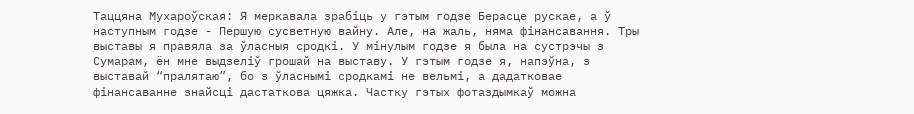Таццяна Мухароўская: Я меркавала зрабіць у гэтым годзе Берасце рускае, а ў наступным годзе - Першую сусветную вайну. Але, на жаль, няма фінансавання. Тры выставы я правяла за ўласныя сродкі. У мінулым годзе я была на сустрэчы з Сумарам, ён мне выдзеліў грошай на выставу. У гэтым годзе я, напэўна, з выставай “пралятаю”, бо з ўласнымі сродкамі не вельмі, а дадатковае фінансаванне знайсці дастаткова цяжка. Частку гэтых фотаздымкаў можна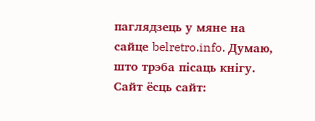паглядзець у мяне на сайце belretro.info. Думаю, што трэба пісаць кнігу. Сайт ёсць сайт: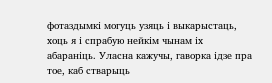фотаздымкі могуць узяць і выкарыстаць, хоць я і спрабую нейкім чынам іх абараніць. Уласна кажучы, гаворка ідзе пра тое, каб стварыць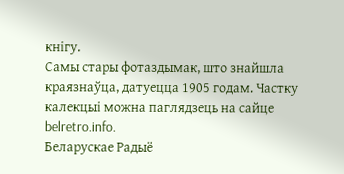кнігу.
Самы стары фотаздымак, што знайшла краязнаўца, датуецца 1905 годам. Частку калекцыі можна паглядзець на сайце belretro.info.
Беларускае Радыё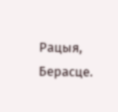Рацыя, Берасце.